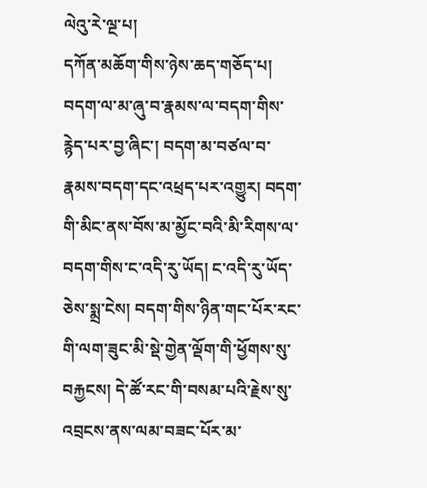ལེའུ་རེ་ལྔ་པ།
དཀོན་མཆོག་གིས་ཉེས་ཆད་གཅོད་པ།
བདག་ལ་མ་ཞུ་བ་རྣམས་ལ་བདག་གིས་རྙེད་པར་བྱ་ཞིང་། བདག་མ་བཙལ་བ་རྣམས་བདག་དང་འཕྲད་པར་འགྱུར། བདག་གི་མིང་ནས་བོས་མ་མྱོང་བའི་མི་རིགས་ལ་བདག་གིས་ང་འདི་རུ་ཡོད། ང་འདི་རུ་ཡོད་ཅེས་སྨྲ་ངེས། བདག་གིས་ཉིན་གང་པོར་རང་གི་ལག་ཟུང་མི་སྡེ་གྱེན་ལྡོག་གི་ཕྱོགས་སུ་བརྐྱངས། དེ་ཚོ་རང་གི་བསམ་པའི་རྗེས་སུ་འབྲངས་ནས་ལམ་བཟང་པོར་མ་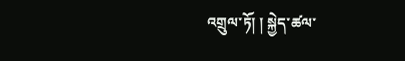འགྲུལ་ཏོ། ། སྐྱེད་ཚལ་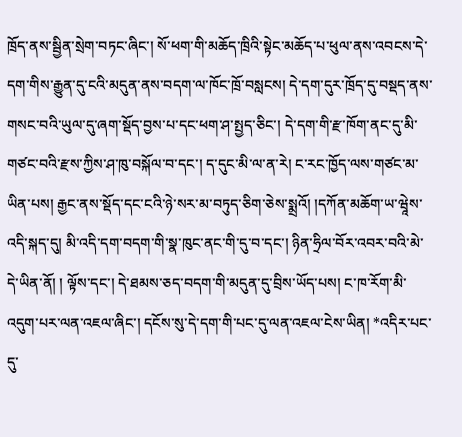ཁྲོད་ནས་སྦྱིན་སྲེག་བཏང་ཞིང་། སོ་ཕག་གི་མཆོད་ཁྲིའི་སྟེང་མཆོད་པ་ཕུལ་ནས་འབངས་དེ་དག་གིས་རྒྱུན་དུ་ངའི་མདུན་ནས་བདག་ལ་ཁོང་ཁྲོ་བསླངས། དེ་དག་དུར་ཁྲོད་དུ་བསྡད་ནས་གསང་བའི་ཡུལ་དུ་ཞག་སྡོད་བྱས་པ་དང་ཕག་ཤ་སྤྱད་ཅིང་། དེ་དག་གི་རྫ་ཁོག་ནང་དུ་མི་གཙང་བའི་རྫས་ཀྱིས་ཤ་ཁུ་བསྐོལ་བ་དང་། ད་དུང་མི་ལ་ན་རེ། ང་རང་ཁྱོད་ལས་གཙང་མ་ཡིན་པས། རྒྱང་ནས་སྡོད་དང་ངའི་ཉེ་སར་མ་བཏུད་ཅིག་ཅེས་སྨྲའོ། །དཀོན་མཆོག་ཡ་ཝཱེས་འདི་སྐད་དུ། མི་འདི་དག་བདག་གི་སྣ་ཁུང་ནང་གི་དུ་བ་དང་། ཉིན་ཧྲིལ་བོར་འབར་བའི་མེ་དེ་ཡིན་ནོ། ། ལྟོས་དང་། དེ་ཐམས་ཅད་བདག་གི་མདུན་དུ་བྲིས་ཡོད་པས། ང་ཁ་རོག་མི་འདུག་པར་ལན་འཇལ་ཞིང་། དངོས་སུ་དེ་དག་གི་པང་དུ་ལན་འཇལ་ངེས་ཡིན། *འདིར་པང་དུ་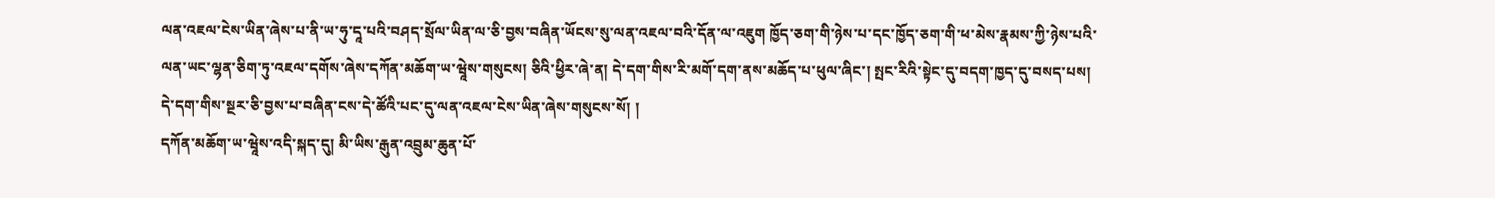ལན་འཇལ་ངེས་ཡིན་ཞེས་པ་ནི་ཡ་ཧུ་དཱ་པའི་བཤད་སྲོལ་ཡིན་ལ་ཅི་བྱས་བཞིན་ཡོངས་སུ་ལན་འཇལ་བའི་དོན་ལ་འཇུག ཁྱོད་ཅག་གི་ཉེས་པ་དང་ཁྱོད་ཅག་གི་ཕ་མེས་རྣམས་ཀྱི་ཉེས་པའི་ལན་ཡང་ལྷན་ཅིག་ཏུ་འཇལ་དགོས་ཞེས་དཀོན་མཆོག་ཡ་ཝཱེས་གསུངས། ཅིའི་ཕྱིར་ཞེ་ན། དེ་དག་གིས་རི་མགོ་དག་ནས་མཆོད་པ་ཕུལ་ཞིང་། སྤང་རིའི་སྟེང་དུ་བདག་ཁྱད་དུ་བསད་པས། དེ་དག་གིས་སྔར་ཅི་བྱས་པ་བཞིན་ངས་དེ་ཚོའི་པང་དུ་ལན་འཇལ་ངེས་ཡིན་ཞེས་གསུངས་སོ། །
དཀོན་མཆོག་ཡ་ཝཱེས་འདི་སྐད་དུ། མི་ཡིས་རྒུན་འབྲུམ་ཆུན་པོ་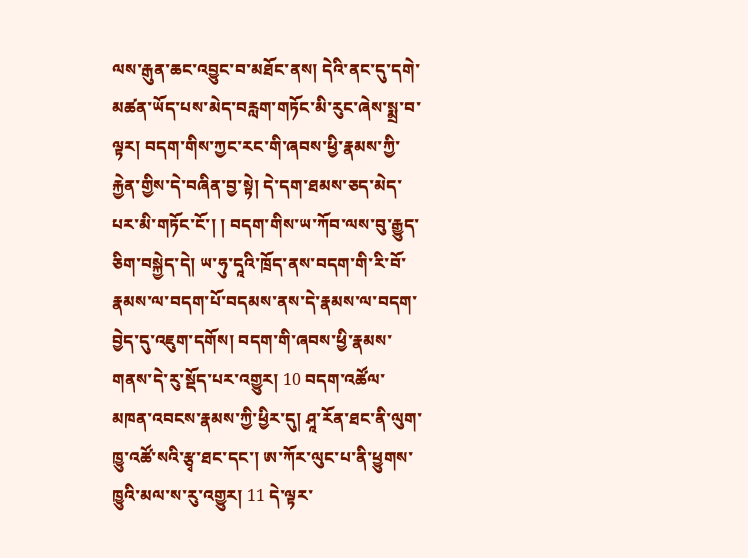ལས་རྒུན་ཆང་འབྱུང་བ་མཐོང་ནས། དེའི་ནང་དུ་དགེ་མཚན་ཡོད་པས་མེད་བརླག་གཏོང་མི་རུང་ཞེས་སྨྲ་བ་ལྟར། བདག་གིས་ཀྱང་རང་གི་ཞབས་ཕྱི་རྣམས་ཀྱི་རྐྱེན་གྱིས་དེ་བཞིན་བྱ་སྟེ། དེ་དག་ཐམས་ཅད་མེད་པར་མི་གཏོང་ངོ་། ། བདག་གིས་ཡ་ཀོབ་ལས་བུ་རྒྱུད་ཅིག་བསྐྱེད་དེ། ཡ་ཧུ་དཱའི་ཁྲོད་ནས་བདག་གི་རི་བོ་རྣམས་ལ་བདག་པོ་བདམས་ནས་དེ་རྣམས་ལ་བདག་བྱེད་དུ་འཇུག་དགོས། བདག་གི་ཞབས་ཕྱི་རྣམས་གནས་དེ་རུ་སྡོད་པར་འགྱུར། 10 བདག་འཚོལ་མཁན་འབངས་རྣམས་ཀྱི་ཕྱིར་དུ། ཤཱ་རོན་ཐང་ནི་ལུག་ཁྱུ་འཚོ་སའི་རྩྭ་ཐང་དང་། ཨ་ཀོར་ལུང་པ་ནི་ཕྱུགས་ཁྱུའི་མལ་ས་རུ་འགྱུར། 11 དེ་ལྟར་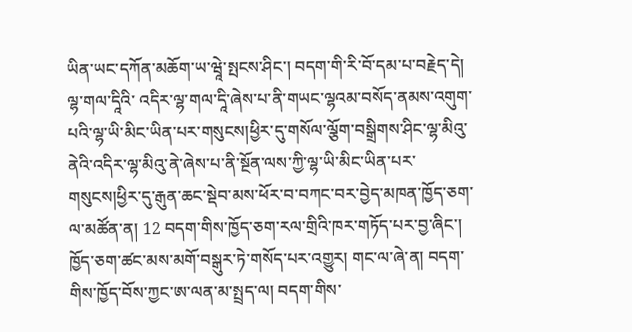ཡིན་ཡང་དཀོན་མཆོག་ཡ་ཝཱེ་སྤངས་ཤིང་། བདག་གི་རི་བོ་དམ་པ་བརྗེད་དེ། ལྷ་གལ་དཱིའི་ འདིར་ལྷ་གལ་དཱི་ཞེས་པ་ནི་གཡང་ལྷའམ་བསོད་ནམས་འགུག་པའི་ལྷ་ཡི་མིང་ཡིན་པར་གསུངས།ཕྱིར་དུ་གསོལ་ལྕོག་བསྒྲིགས་ཤིང་ལྷ་མིའུ་ནེའི་འདིར་ལྷ་མིའུ་ནེ་ཞེས་པ་ནི་སྔོན་ལས་ཀྱི་ལྷ་ཡི་མིང་ཡིན་པར་གསུངས།ཕྱིར་དུ་རྒུན་ཆང་སྡེབ་མས་ཕོར་བ་བཀང་བར་བྱེད་མཁན་ཁྱོད་ཅག་ལ་མཚོན་ན། 12 བདག་གིས་ཁྱོད་ཅག་རལ་གྲིའི་ཁར་གཏོད་པར་བྱ་ཞིང་། ཁྱོད་ཅག་ཚང་མས་མགོ་བསྒུར་ཏེ་གསོད་པར་འགྱུར། གང་ལ་ཞེ་ན། བདག་གིས་ཁྱོད་བོས་ཀྱང་ཨ་ལན་མ་སྤྲད་ལ། བདག་གིས་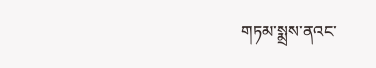གཏམ་སྨྲས་ནའང་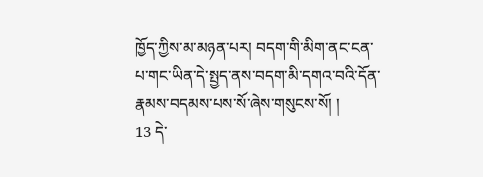ཁྱོད་ཀྱིས་མ་མཉན་པར། བདག་གི་མིག་ནང་ངན་པ་གང་ཡིན་དེ་སྤྱད་ནས་བདག་མི་དགའ་བའི་དོན་རྣམས་བདམས་པས་སོ་ཞེས་གསུངས་སོ། །
13 དེ་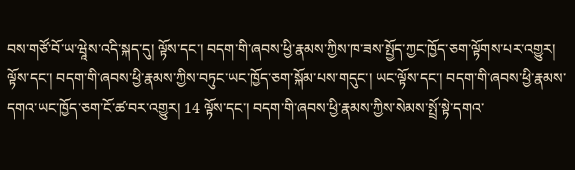བས་གཙོ་བོ་ཡ་ཝཱེས་འདི་སྐད་དུ། ལྟོས་དང་། བདག་གི་ཞབས་ཕྱི་རྣམས་ཀྱིས་ཁ་ཟས་སྤྱོད་ཀྱང་ཁྱོད་ཅག་ལྟོགས་པར་འགྱུར། ལྟོས་དང་། བདག་གི་ཞབས་ཕྱི་རྣམས་ཀྱིས་བཏུང་ཡང་ཁྱོད་ཅག་སྐོམ་པས་གདུང་། ཡང་ལྟོས་དང་། བདག་གི་ཞབས་ཕྱི་རྣམས་དགའ་ཡང་ཁྱོད་ཅག་ངོ་ཚ་བར་འགྱུར། 14 ལྟོས་དང་། བདག་གི་ཞབས་ཕྱི་རྣམས་ཀྱིས་སེམས་སྤྲོ་སྟེ་དགའ་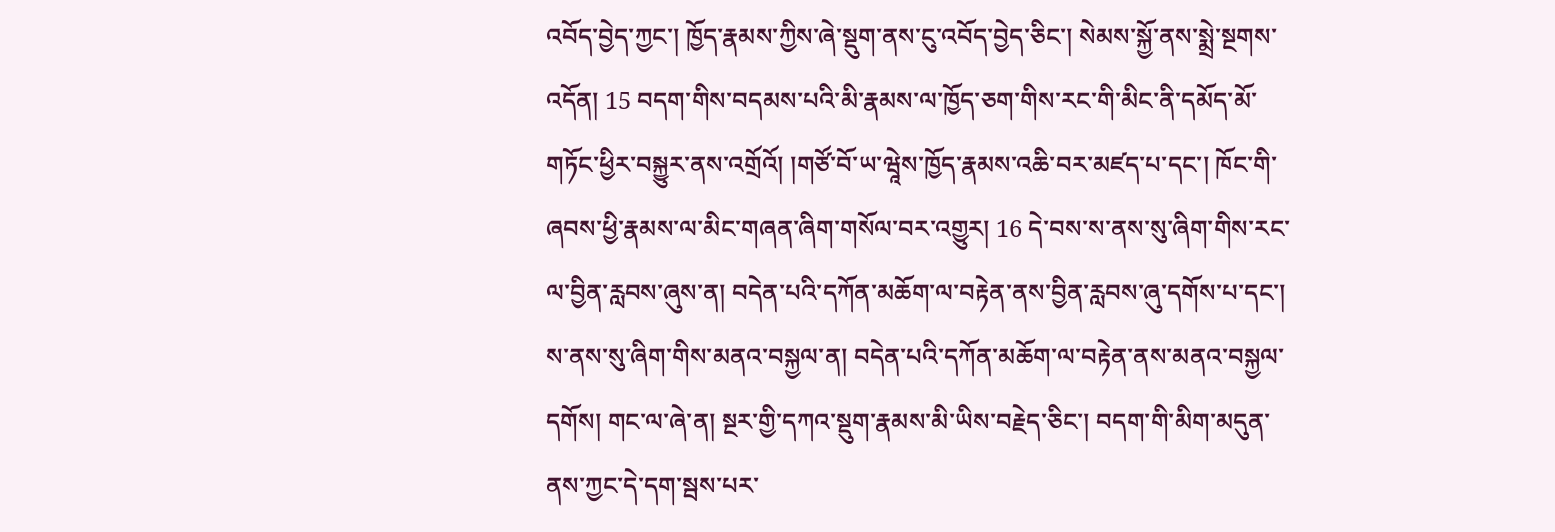འབོད་བྱེད་ཀྱང་། ཁྱོད་རྣམས་ཀྱིས་ཞེ་སྡུག་ནས་ངུ་འབོད་བྱེད་ཅིང་། སེམས་སྐྱོ་ནས་སྨྲེ་སྔགས་འདོན། 15 བདག་གིས་བདམས་པའི་མི་རྣམས་ལ་ཁྱོད་ཅག་གིས་རང་གི་མིང་ནི་དམོད་མོ་གཏོང་ཕྱིར་བསྐྱུར་ནས་འགྲོའོ། །གཙོ་བོ་ཡ་ཝཱེས་ཁྱོད་རྣམས་འཆི་བར་མཛད་པ་དང་། ཁོང་གི་ཞབས་ཕྱི་རྣམས་ལ་མིང་གཞན་ཞིག་གསོལ་བར་འགྱུར། 16 དེ་བས་ས་ནས་སུ་ཞིག་གིས་རང་ལ་བྱིན་རླབས་ཞུས་ན། བདེན་པའི་དཀོན་མཆོག་ལ་བརྟེན་ནས་བྱིན་རླབས་ཞུ་དགོས་པ་དང་། ས་ནས་སུ་ཞིག་གིས་མནའ་བསྐྱལ་ན། བདེན་པའི་དཀོན་མཆོག་ལ་བརྟེན་ནས་མནའ་བསྐྱལ་དགོས། གང་ལ་ཞེ་ན། སྔར་གྱི་དཀའ་སྡུག་རྣམས་མི་ཡིས་བརྗེད་ཅིང་། བདག་གི་མིག་མདུན་ནས་ཀྱང་དེ་དག་སྦས་པར་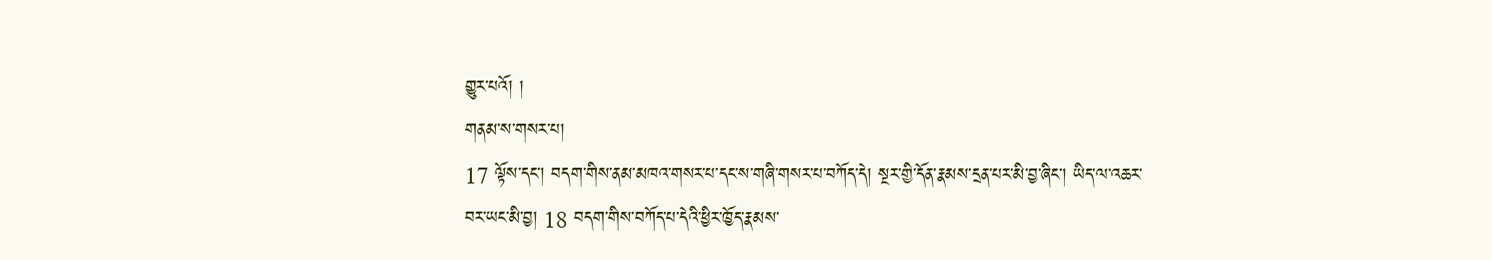གྱུར་པའོ། །
གནམ་ས་གསར་པ།
17 ལྟོས་དང་། བདག་གིས་ནམ་མཁའ་གསར་པ་དང་ས་གཞི་གསར་པ་བཀོད་དེ། སྔར་གྱི་དོན་རྣམས་དྲན་པར་མི་བྱ་ཞིང་། ཡིད་ལ་འཆར་བར་ཡང་མི་བྱ། 18 བདག་གིས་བཀོད་པ་དེའི་ཕྱིར་ཁྱོད་རྣམས་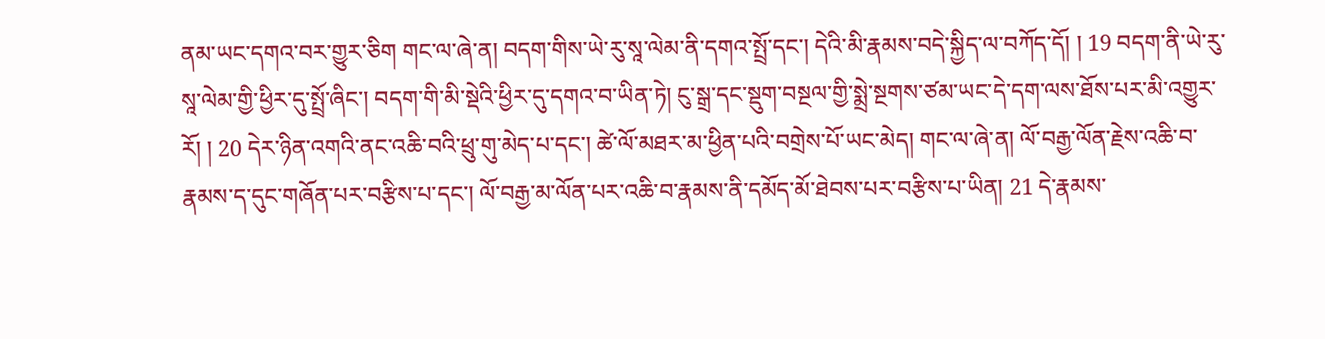ནམ་ཡང་དགའ་བར་གྱུར་ཅིག གང་ལ་ཞེ་ན། བདག་གིས་ཡེ་རུ་སཱ་ལེམ་ནི་དགའ་སྤྲོ་དང་། དེའི་མི་རྣམས་བདེ་སྐྱིད་ལ་བཀོད་དོ། ། 19 བདག་ནི་ཡེ་རུ་སཱ་ལེམ་གྱི་ཕྱིར་དུ་སྤྲོ་ཞིང་། བདག་གི་མི་སྡེའི་ཕྱིར་དུ་དགའ་བ་ཡིན་ཏེ། ངུ་སྒྲ་དང་སྡུག་བསྔལ་གྱི་སྨྲེ་སྔགས་ཙམ་ཡང་དེ་དག་ལས་ཐོས་པར་མི་འགྱུར་རོ། ། 20 དེར་ཉིན་འགའི་ནང་འཆི་བའི་ཕྲུ་གུ་མེད་པ་དང་། ཚེ་ལོ་མཐར་མ་ཕྱིན་པའི་བགྲེས་པོ་ཡང་མེད། གང་ལ་ཞེ་ན། ལོ་བརྒྱ་ལོན་རྗེས་འཆི་བ་རྣམས་ད་དུང་གཞོན་པར་བརྩིས་པ་དང་། ལོ་བརྒྱ་མ་ལོན་པར་འཆི་བ་རྣམས་ནི་དམོད་མོ་ཐེབས་པར་བརྩིས་པ་ཡིན། 21 དེ་རྣམས་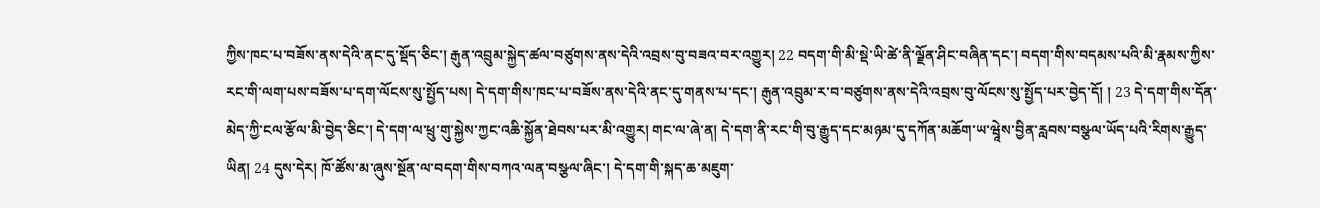ཀྱིས་ཁང་པ་བཟོས་ནས་དེའི་ནང་དུ་སྡོད་ཅིང་། རྒུན་འབྲུམ་སྐྱེད་ཚལ་བཙུགས་ནས་དེའི་འབྲས་བུ་བཟའ་བར་འགྱུར། 22 བདག་གི་མི་སྡེ་ཡི་ཚེ་ནི་ལྗོན་ཤིང་བཞིན་དང་། བདག་གིས་བདམས་པའི་མི་རྣམས་ཀྱིས་རང་གི་ལག་པས་བཟོས་པ་དག་ལོངས་སུ་སྤྱོད་པས། དེ་དག་གིས་ཁང་པ་བཟོས་ནས་དེའི་ནང་དུ་གནས་པ་དང་། རྒུན་འབྲུམ་ར་བ་བཙུགས་ནས་དེའི་འབྲས་བུ་ལོངས་སུ་སྤྱོད་པར་བྱེད་དོ། ། 23 དེ་དག་གིས་དོན་མེད་ཀྱི་ངལ་རྩོལ་མི་བྱེད་ཅིང་། དེ་དག་ལ་ཕྲུ་གུ་སྐྱེས་ཀྱང་འཆི་སྐྱོན་ཐེབས་པར་མི་འགྱུར། གང་ལ་ཞེ་ན། དེ་དག་ནི་རང་གི་བུ་རྒྱུད་དང་མཉམ་དུ་དཀོན་མཆོག་ཡ་ཝཱེས་བྱིན་རླབས་བསྩལ་ཡོད་པའི་རིགས་རྒྱུད་ཡིན། 24 དུས་དེར། ཁོ་ཚོས་མ་ཞུས་སྔོན་ལ་བདག་གིས་བཀའ་ལན་བསྩལ་ཞིང་། དེ་དག་གི་སྐད་ཆ་མཇུག་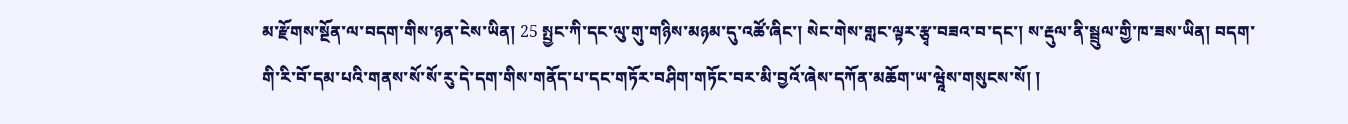མ་རྫོགས་སྔོན་ལ་བདག་གིས་ཉན་ངེས་ཡིན། 25 སྤྱང་ཀི་དང་ལུ་གུ་གཉིས་མཉམ་དུ་འཚོ་ཞིང་། སེང་གེས་གླང་ལྟར་རྩྭ་བཟའ་བ་དང་། ས་རྡུལ་ནི་སྦྲུལ་གྱི་ཁ་ཟས་ཡིན། བདག་གི་རི་བོ་དམ་པའི་གནས་སོ་སོ་རུ་དེ་དག་གིས་གནོད་པ་དང་གཏོར་བཤིག་གཏོང་བར་མི་བྱའོ་ཞེས་དཀོན་མཆོག་ཡ་ཝཱེས་གསུངས་སོ། །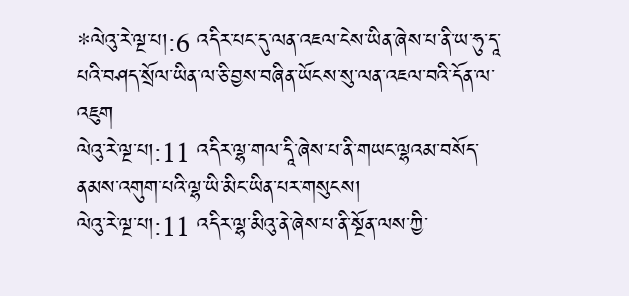*ལེའུ་རེ་ལྔ་པ།:6 འདིར་པང་དུ་ལན་འཇལ་ངེས་ཡིན་ཞེས་པ་ནི་ཡ་ཧུ་དཱ་པའི་བཤད་སྲོལ་ཡིན་ལ་ཅི་བྱས་བཞིན་ཡོངས་སུ་ལན་འཇལ་བའི་དོན་ལ་འཇུག
ལེའུ་རེ་ལྔ་པ།:11 འདིར་ལྷ་གལ་དཱི་ཞེས་པ་ནི་གཡང་ལྷའམ་བསོད་ནམས་འགུག་པའི་ལྷ་ཡི་མིང་ཡིན་པར་གསུངས།
ལེའུ་རེ་ལྔ་པ།:11 འདིར་ལྷ་མིའུ་ནེ་ཞེས་པ་ནི་སྔོན་ལས་ཀྱི་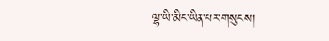ལྷ་ཡི་མིང་ཡིན་པར་གསུངས།